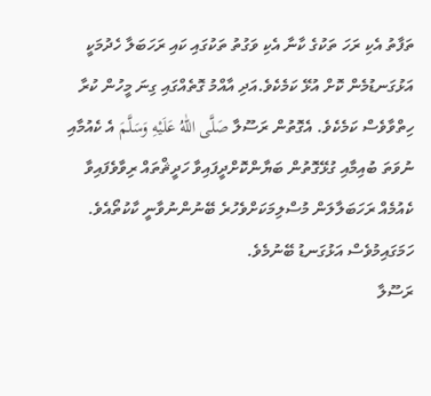ތަފާތު އެކި ރަހަ ތަކުގެ ކާނާ އެކި ވަގުތު ތަކުގައި ކައި ރަހަބަލާ ހެދުމަކީ އަޅުގަނޑުމެން ކޮށް އުޅޭ ކަމެކެވެ.އަދި އާއްމު ގޮތެއްގައި ގިނަ މީހުން ކުރާ ހިތްވާވެސް ކަމެކެވެ. އެގޮތުން ރަސޫލާ صَلَّى اللّٰهُ عَلَيْهِ وَسَلَّمَ އެ ކެއުމާއި ނުވަތަ ބުއިމާއި ގުޅޭގޮތުން ބަޔާންކޮށްދީފައިވާ ހަދީޘްތައް ރިވާވެފައިވާ ކެއުމެއް ރަހަބަލާލަން މުސްލިމަކަށްވެހުރެ ބޭނުންނުވާނީ ކާކުތޯއެވެ. ހަމަގައިމުވެސް އަޅުގަނޑު ބޭނުމެވެ.
ރަސޫލާ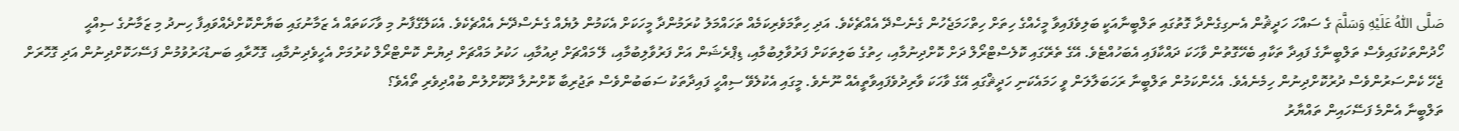صَلَّى اللّٰهُ عَلَيْهِ وَسَلَّمَ ގެ ސައްހަ ހަދީޘުން އެނގިގެންދާ ގޮތުގައި ތަލްބީނާއަކީ ބަލިވެފައިވާ މީހެއްގެ ހިތަށް ހިތްހަމަޖެހުން ގެނެސްދޭ އެއްޗެކެވެ. އަދި ހިތާމަވެރިކަމެއް ތަހައްމަލު ކުރަމުންދާ މީހަކަށް އެކަމުން ލުޔެއް ގެނެސްދޭނެ އެއްޗެކެވެ. އެކަލޭގެފާނު މި ވާހަކަތައް އެ ޒަމާނުގައި ބަޔާންކޮށްދެއްވައިފާ ހިނދު މި ޒަމާނުގެ ސިއްޙީ ހޯދުންތަކުގައިވެސް ތަލްބީނާގެ ފައިދާ ތަކާއި ބެހޭގޮތުން ވާހަކަ ދައްކާފައި އެބަހުއްޓެވެ. އޭގެ ތެރޭގައި ކޮލެސްޓްރޯލް ދަށް ކޮށްދިނުމާއި، ހިތުގެ ބަލިތަކަށް ފަރުވާލިބުމާއި، ޑިޕްރެޝަން އަށް ފަރުވާލިބުމާއި، ލޭ މައްޗަށް ދިއުމާއި، ހަކުރު މައްޗަށް ދިޔުން ކޮންޓްރޯލް ކުރުމަށް އެހީވެދިނުމާއި، ގޮހޮރާއި ބަނޑުހަރުވުމުން ފަސޭހަކޮށްދިނުން އަދި ގޮހޮރަށް ޖެހޭ ކެންސަރުންވެސް ދުރުކޮށްދިނުން ހިމެނެއެވެ. އެހެންކަމުން ތަލްބީނާ ރަހަބަލާލަން ވީ ހަމައެކަނި ހަދީޘްގައި އޭގެ ވާހަކަ ވާރިދުވެފައިވާތީއެއް ނޫނެވެ. މީގައި އެކުލެވޭ ސިއްހީ ފައިދާތަކު ސަބަބުންވެސް ތަޖުރިބާ ކޮށްނުލާ ދޫކޮށްލުން ބުއްދިވެރި ތޯއެވެ؟
ތަލްބީނާ އެންމެ ފަސޭހައިން ތައްޔާރު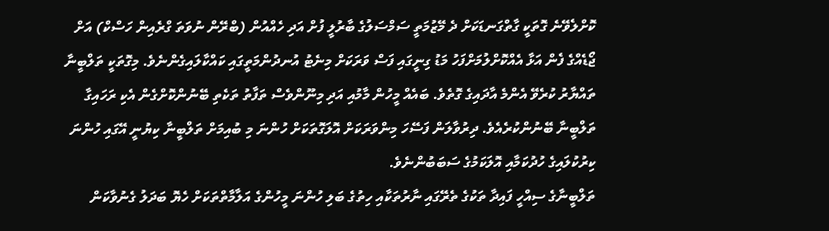ކޮށްލެވޭނެ ގޮތަކީ ގާތްގަނޑަކަށް ދެ މޭޒުމަތީ ސަމްސަލުގެ ބާރުލީ ފުށް އަދި ހެއްއުން (ބްރޭން ނުވަތަ ގްރެއިން ހަސްކް) އަށް ޖޯޑެއްގެ ފެން އަޅާ އެއްކޮށްލުމަށްފަހު މަޑު ގިނީގައި ފަސް ވަރަކަށް މިނެޓު އުނދުންމަތީގައި ކައްކާލައިގެންނެވެ. މިގޮތަކީ ތަލްބީނާ ތައްޔާރު ކުރެވޭ އެންމެ އާދައިގެ ގޮތެވެ. ބައެއް މީހުން މާމުއި އަދި މިނޫންވެސް ތަފާތު ތަކެތި ބޭނުންކޮށްގެން އެކި ރަހައިގާ ތަލްބީނާ ބޭނުންކުރެއެވެ. ދިރުވާލަން ފަސޭހަ މިންވަރަކަށް އޮލަގޮތަކަށް ހުންނަ މި ބުއިމަށް ތަލްބީނާ ކިޔުނީ އޭގައި ހުންނަ ކިރުކުލައިގެ ހުދުކަމާއި އޮލަކަމުގެ ސަބަބުންނެވެ.
ތަލްބީނާގެ ސިއްހީ ފައިދާ ތަކުގެ ތެރޭގައި ނާރުތަކާއި ހިތުގެ ބަލި ހުންނަ މީހުންގެ އަލާމާތްތަކަށް ހެޔޮ ބަދަލު ގެނުވާކަން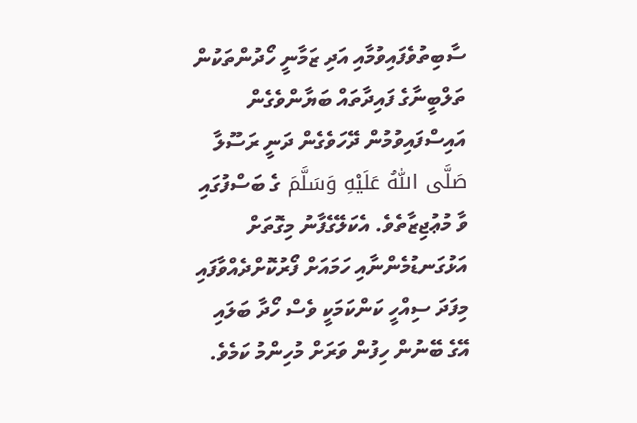ސާބިތުވެފައިވުމާއި އަދި ޒަމާނީ ހޯދުންތަކުން ތަލްބީނާގެ ފައިދާތައް ބަޔާންވެގެން އައިސްފައިވުމުން ދޭހަވެގެން ދަނީ ރަސޫލާ صَلَّى اللّٰهُ عَلَيْهِ وَسَلَّمَ ގެ ބަސްފުގައި ވާ މުޢުޖިޒާތެވެ. އެކަލޭގެފާނު މިގޮތަށް އަޅުގަނޑުމެންނާއި ހަމައަށް ފޯރުކޮށްދެއްވާފައި މިފަދަ ސިއްހީ ކަންކަމަކީ ވެސް ހޯދާ ބަލައި އޭގެ ބޭނުން ހިފުން ވަރަށް މުހިންމު ކަމެވެ.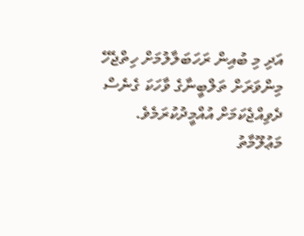އަދި މި ބުއިން ރަހަބަލާލުމަށް ހިތްޖެހޭ މިންވަރަށް ތަލްބީނާގެ ވާހަކަ ގެނެސް ދެވިއްޖެކަމަށް އުއްމީދުކުރަމެވެ.
މަޢުލޫމާތު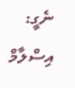ނެގީ: އިސްލާމް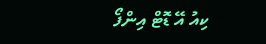ކިއު އޭ ޑޮޓް އިންފޯ